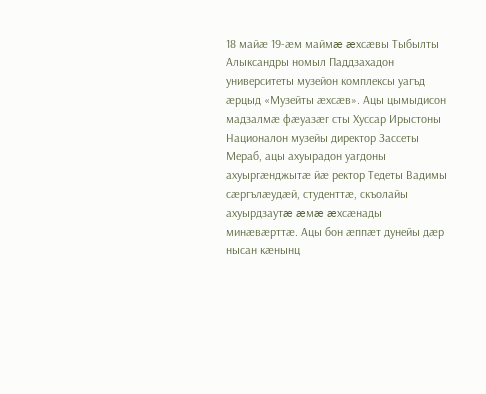18 майæ 19-æм маймæ æхсæвы Тыбылты Алыксандры номыл Паддзахадон университеты музейон комплексы уагъд æрцыд «Музейты æхсæв». Ацы цымыдисон мадзалмæ фæуазæг сты Хуссар Ирыстоны Националон музейы директор Зассеты Мераб, ацы ахуырадон уагдоны ахуыргæнджытæ йæ ректор Тедеты Вадимы сæргълæудæй, студенттæ, скъолайы ахуырдзаутæ æмæ æхсæнады минæвæрттæ. Ацы бон æппæт дунейы дæр нысан кæнынц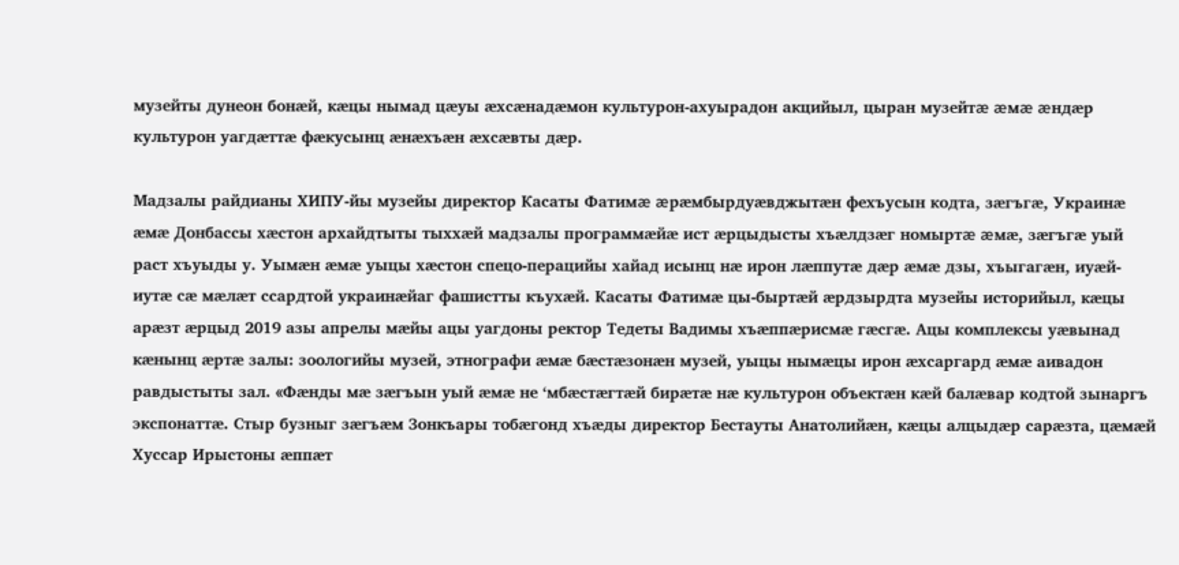музейты дунеон бонæй, кæцы нымад цæуы æхсæнадæмон культурон-ахуырадон акцийыл, цыран музейтæ æмæ æндæр культурон уагдæттæ фæкусынц æнæхъæн æхсæвты дæр.

Мадзалы райдианы ХИПУ-йы музейы директор Касаты Фатимæ æрæмбырдуæвджытæн фехъусын кодта, зæгъгæ, Украинæ æмæ Донбассы хæстон архайдтыты тыххæй мадзалы программæйæ ист æрцыдысты хъæлдзæг номыртæ æмæ, зæгъгæ уый раст хъуыды у. Уымæн æмæ уыцы хæстон спецо-перацийы хайад исынц нæ ирон лæппутæ дæр æмæ дзы, хъыгагæн, иуæй-иутæ сæ мæлæт ссардтой украинæйаг фашистты къухæй. Касаты Фатимæ цы-быртæй æрдзырдта музейы историйыл, кæцы арæзт æрцыд 2019 азы апрелы мæйы ацы уагдоны ректор Тедеты Вадимы хъæппæрисмæ гæсгæ. Ацы комплексы уæвынад кæнынц æртæ залы: зоологийы музей, этнографи æмæ бæстæзонæн музей, уыцы нымæцы ирон æхсаргард æмæ аивадон равдыстыты зал. «Фæнды мæ зæгъын уый æмæ не ‘мбæстæгтæй бирæтæ нæ культурон объектæн кæй балæвар кодтой зынаргъ экспонаттæ. Стыр бузныг зæгъæм Зонкъары тобæгонд хъæды директор Бестауты Анатолийæн, кæцы алцыдæр сарæзта, цæмæй Хуссар Ирыстоны æппæт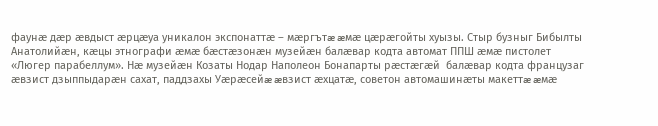фаунæ дæр æвдыст æрцæуа уникалон экспонаттæ – мæргътæ æмæ цæрæгойты хуызы. Стыр бузныг Бибылты Анатолийæн, кæцы этнографи æмæ бæстæзонæн музейæн балæвар кодта автомат ППШ æмæ пистолет «Люгер парабеллум». Нæ музейæн Козаты Нодар Наполеон Бонапарты рæстæгæй  балæвар кодта французаг æвзист дзыппыдарæн сахат, паддзахы Уæрæсейæ æвзист æхцатæ, советон автомашинæты макеттæ æмæ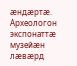æндæртæ. Археологон экспонаттæ музейæн лæвæрд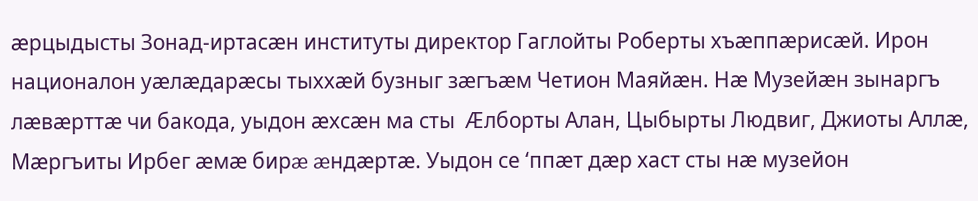æрцыдысты Зонад-иртасæн институты директор Гаглойты Роберты хъæппæрисæй. Ирон националон уæлæдарæсы тыххæй бузныг зæгъæм Четион Маяйæн. Нæ Музейæн зынаргъ лæвæрттæ чи бакода, уыдон æхсæн ма сты  Æлборты Алан, Цыбырты Людвиг, Джиоты Аллæ, Мæргъиты Ирбег æмæ бирæ æндæртæ. Уыдон се ‘ппæт дæр хаст сты нæ музейон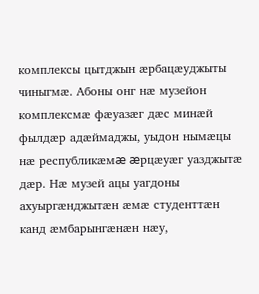комплексы цытджын æрбацæуджыты чиныгмæ. Абоны онг нæ музейон комплексмæ фæуазæг дæс минæй фылдæр адæймаджы, уыдон нымæцы нæ республикæмæ æрцæуæг уазджытæ дæр. Нæ музей ацы уагдоны ахуыргæнджытæн æмæ студенттæн канд æмбарынгæнæн нæу,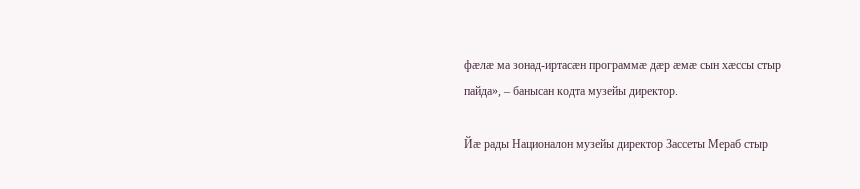фæлæ ма зонад-иртасæн программæ дæр æмæ сын хæссы стыр пайда», – банысан кодта музейы директор.

Йæ рады Националон музейы директор Зассеты Мераб стыр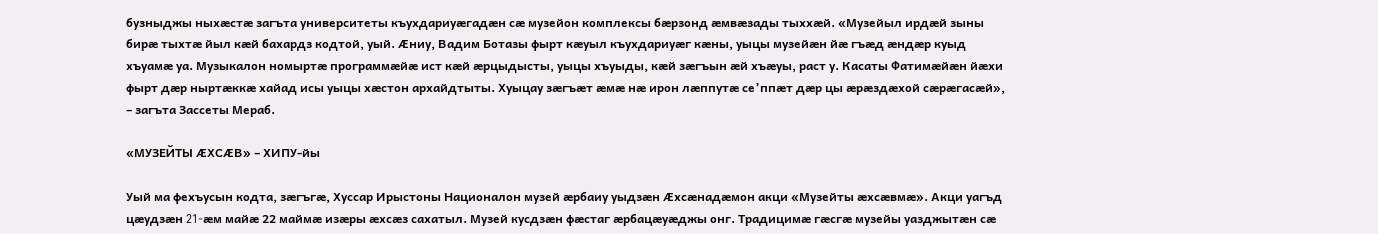бузныджы ныхæстæ загъта университеты къухдариуæгадæн сæ музейон комплексы бæрзонд æмвæзады тыххæй. «Музейыл ирдæй зыны бирæ тыхтæ йыл кæй бахардз кодтой, уый. Æниу, Вадим Ботазы фырт кæуыл къухдариуæг кæны, уыцы музейæн йæ гъæд æндæр куыд хъуамæ уа. Музыкалон номыртæ программæйæ ист кæй æрцыдысты, уыцы хъуыды, кæй зæгъын æй хъæуы, раст у. Касаты Фатимæйæн йæхи фырт дæр ныртæккæ хайад исы уыцы хæстон архайдтыты. Хуыцау зæгъæт æмæ нæ ирон лæппутæ се’ппæт дæр цы æрæздæхой сæрæгасæй», – загъта Зассеты Мераб.

«МУЗЕЙТЫ ÆХСÆВ» – ХИПУ-йы

Уый ма фехъусын кодта, зæгъгæ, Хуссар Ирыстоны Националон музей æрбаиу уыдзæн Æхсæнадæмон акци «Музейты æхсæвмæ». Акци уагъд цæудзæн 21-æм майæ 22 маймæ изæры æхсæз сахатыл. Музей кусдзæн фæстаг æрбацæуæджы онг. Традицимæ гæсгæ музейы уазджытæн сæ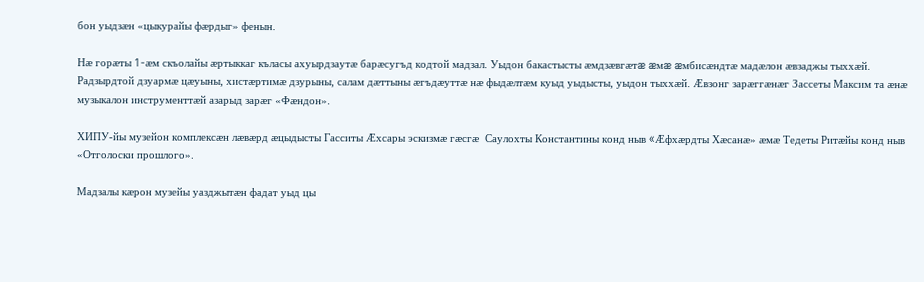бон уыдзæн «цыкурайы фæрдыг» фенын.

Нæ горæты 1-æм скъолайы æртыккаг къласы ахуырдзаутæ барæсугъд кодтой мадзал. Уыдон бакастысты æмдзæвгæтæ æмæ æмбисæндтæ мадæлон æвзаджы тыххæй. Радзырдтой дзуармæ цæуыны, хистæртимæ дзурыны, салам дæттыны æгъдæуттæ нæ фыдæлтæм куыд уыдысты, уыдон тыххæй. Æвзонг зарæггæнæг Зассеты Максим та æнæ музыкалон инструменттæй азарыд зарæг «Фæндон».

ХИПУ-йы музейон комплексæн лæвæрд æцыдысты Гасситы Æхсары эскизмæ гæсгæ  Саулохты Константины конд ныв «Æфхæрдты Хæсанæ» æмæ Тедеты Ритæйы конд ныв «Отголоски прошлого».

Мадзалы кæрон музейы уазджытæн фадат уыд цы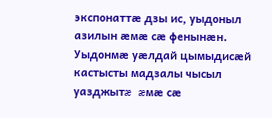экспонаттæ дзы ис, уыдоныл азилын æмæ сæ фенынæн. Уыдонмæ уæлдай цымыдисæй кастысты мадзалы чысыл уазджытæ æмæ сæ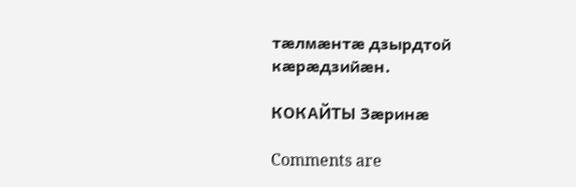тæлмæнтæ дзырдтой кæрæдзийæн.

КОКАЙТЫ Зæринæ

Comments are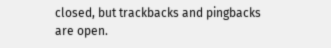closed, but trackbacks and pingbacks are open.